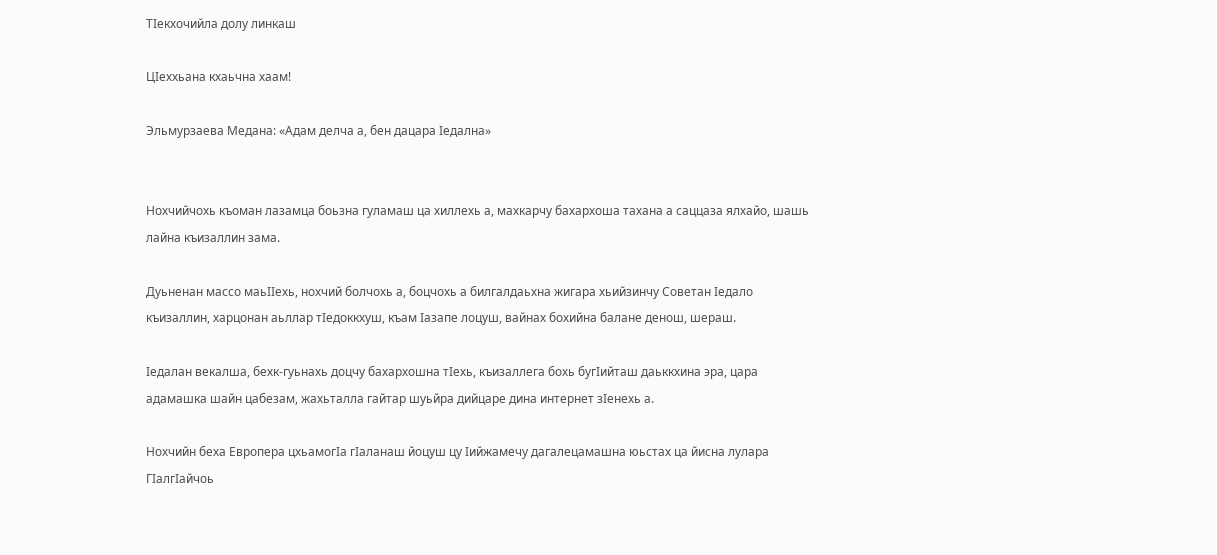ТIекхочийла долу линкаш

ЦIеххьана кхаьчна хаам!

Эльмурзаева Медана: «Адам делча а, бен дацара Iедална»


Нохчийчохь къоман лазамца боьзна гуламаш ца хиллехь а, махкарчу бахархоша тахана а саццаза ялхайо, шашь лайна къизаллин зама.

Дуьненан массо маьIIехь, нохчий болчохь а, боцчохь а билгалдаьхна жигара хьийзинчу Советан Iедало къизаллин, харцонан аьллар тIедоккхуш, къам Iазапе лоцуш, вайнах бохийна балане денош, шераш.

Iедалан векалша, бехк-гуьнахь доцчу бахархошна тIехь, къизаллега бохь бугIийташ даьккхина эра, цара адамашка шайн цабезам, жахьталла гайтар шуьйра дийцаре дина интернет зIенехь а.

Нохчийн беха Европера цхьамогIа гIаланаш йоцуш цу Iийжамечу дагалецамашна юьстах ца йисна лулара ГIалгIайчоь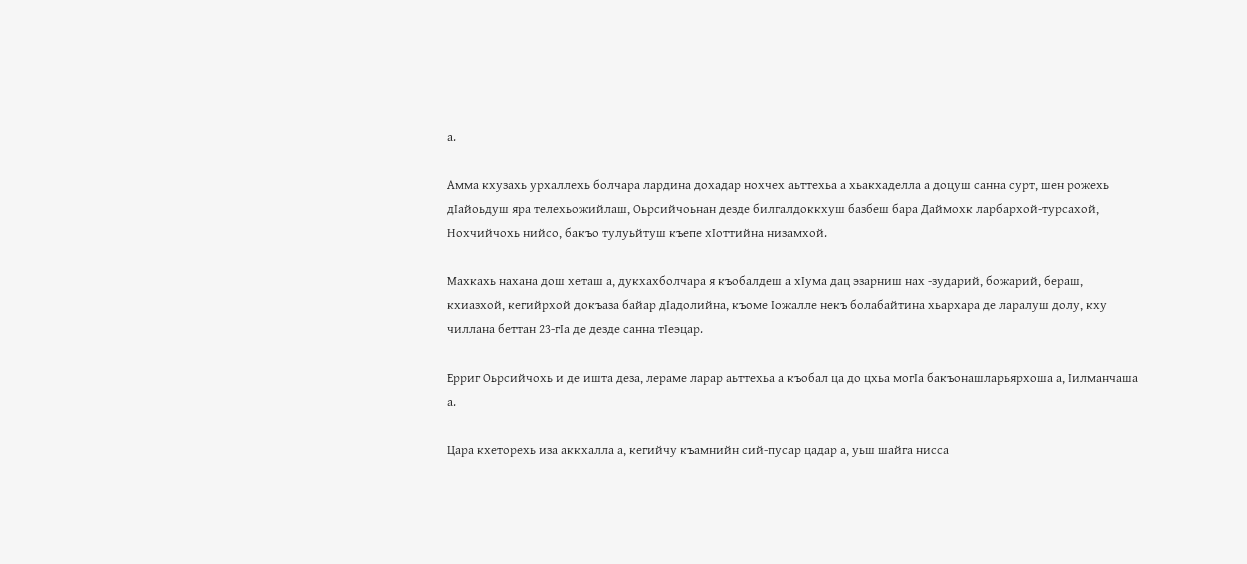а.

Амма кхузахь урхаллехь болчара лардина дохадар нохчех аьттехьа а хьакхаделла а доцуш санна сурт, шен рожехь дIайоьдуш яра телехьожийлаш, Оьрсийчоьнан дезде билгалдоккхуш базбеш бара Даймохк ларбархой-турсахой, Нохчийчохь нийсо, бакъо тулуьйтуш къепе хIоттийна низамхой.

Махкахь нахана дош хеташ а, дукхахболчара я къобалдеш а хIума дац эзарниш нах -зударий, божарий, бераш, кхиазхой, кегийрхой докъаза байар дIадолийна, къоме Iожалле некъ болабайтина хьархара де ларалуш долу, кху чиллана беттан 23-гIа де дезде санна тIеэцар.

Ерриг Оьрсийчохь и де ишта деза, лераме ларар аьттехьа а къобал ца до цхьа могIа бакъонашларьярхоша а, Iилманчаша а.

Цара кхеторехь иза аккхалла а, кегийчу къамнийн сий-пусар цадар а, уьш шайга нисса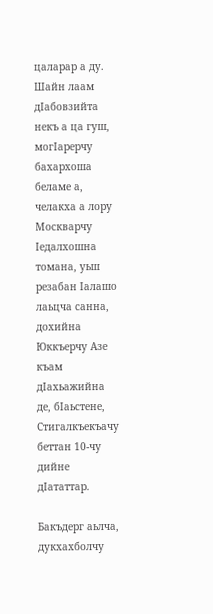цаларар а ду. Шайн лаам дIабовзийта некъ а ца гуш, могIарерчу бахархоша беламе а, челакха а лору Москварчу Iедалхошна томана, уьш резабан Iалашо лаьцча санна, дохийна Юккъерчу Азе къам дIахьажийна де, бIаьстене, Стигалкъекъачу беттан 10-чу дийне дIататтар.

Бакъдерг аьлча, дукхахболчу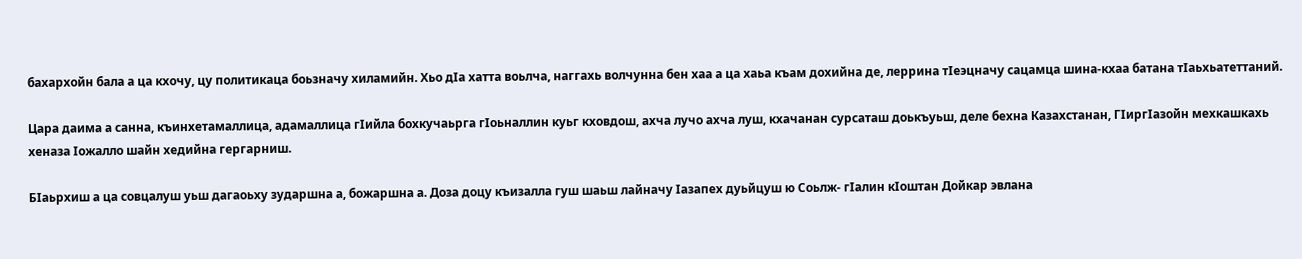бахархойн бала а ца кхочу, цу политикаца боьзначу хиламийн. Хьо дIа хатта воьлча, наггахь волчунна бен хаа а ца хаьа къам дохийна де, леррина тIеэцначу сацамца шина-кхаа батана тIаьхьатеттаний.

Цара даима а санна, къинхетамаллица, адамаллица гIийла бохкучаьрга гIоьналлин куьг кховдош, ахча лучо ахча луш, кхачанан сурсаташ доькъуьш, деле бехна Казахстанан, ГIиргIазойн мехкашкахь хеназа Iожалло шайн хедийна гергарниш.

БIаьрхиш а ца совцалуш уьш дагаоьху зударшна а, божаршна а. Доза доцу къизалла гуш шаьш лайначу Iазапех дуьйцуш ю Соьлж- гIалин кIоштан Дойкар эвлана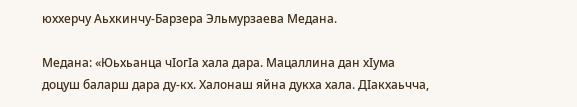юххерчу Аьхкинчу-Барзера Эльмурзаева Медана.

Медана: «Юьхьанца чIогIа хала дара. Мацаллина дан хIума доцуш баларш дара ду-кх. Халонаш яйна дукха хала. ДIакхаьчча,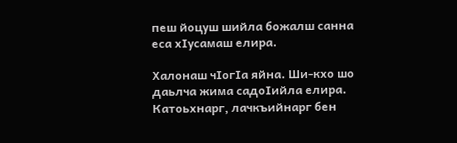пеш йоцуш шийла божалш санна еса хIусамаш елира.

Халонаш чIогIа яйна. Ши-кхо шо даьлча жима садоIийла елира. Катоьхнарг, лачкъийнарг бен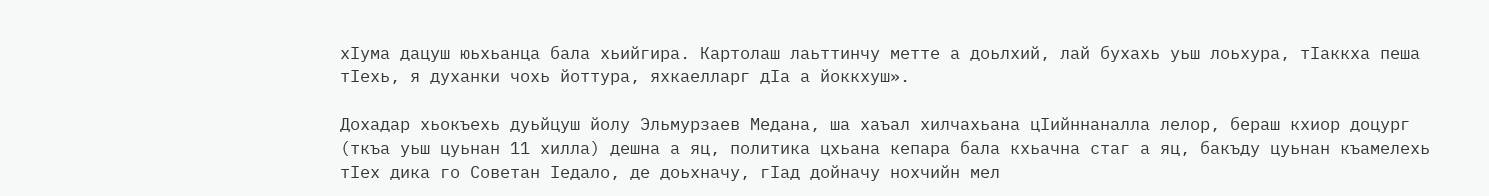хIума дацуш юьхьанца бала хьийгира. Картолаш лаьттинчу метте а доьлхий, лай бухахь уьш лоьхура, тIаккха пеша тIехь, я духанки чохь йоттура, яхкаелларг дIа а йоккхуш».

Дохадар хьокъехь дуьйцуш йолу Эльмурзаев Медана, ша хаъал хилчахьана цIийннаналла лелор, бераш кхиор доцург (ткъа уьш цуьнан 11 хилла) дешна а яц, политика цхьана кепара бала кхьачна стаг а яц, бакъду цуьнан къамелехь тIех дика го Советан Iедало, де доьхначу, гIад дойначу нохчийн мел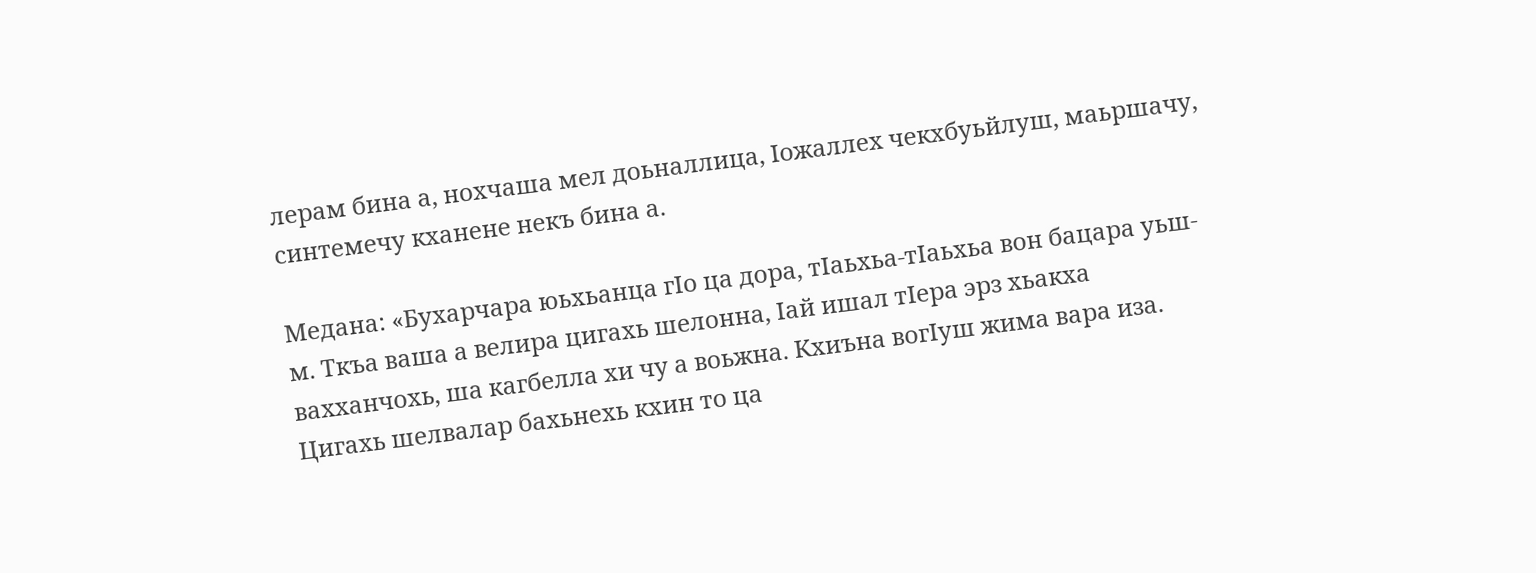лерам бина а, нохчаша мел доьналлица, Iожаллех чекхбуьйлуш, маьршачу, синтемечу кханене некъ бина а.

Медана: «Бухарчара юьхьанца гIо ца дора, тIаьхьа-тIаьхьа вон бацара уьш-м. Ткъа ваша а велира цигахь шелонна, Iай ишал тIера эрз хьакха вахханчохь, ша кагбелла хи чу а воьжна. Кхиъна вогIуш жима вара иза. Цигахь шелвалар бахьнехь кхин то ца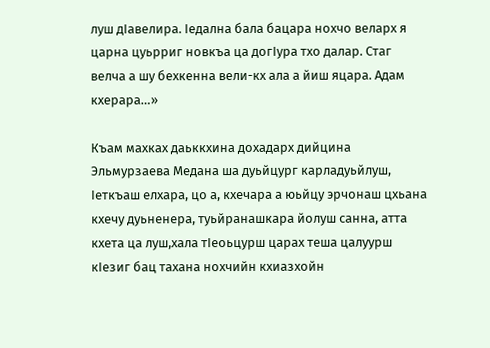луш дIавелира. Iедална бала бацара нохчо веларх я царна цуьрриг новкъа ца догIура тхо далар. Стаг велча а шу бехкенна вели-кх ала а йиш яцара. Адам кхерара…»

Къам махках даьккхина дохадарх дийцина Эльмурзаева Медана ша дуьйцург карладуьйлуш, Iеткъаш елхара, цо а, кхечара а юьйцу эрчонаш цхьана кхечу дуьненера, туьйранашкара йолуш санна, атта кхета ца луш,хала тIеоьцурш царах теша цалуурш кIезиг бац тахана нохчийн кхиазхойн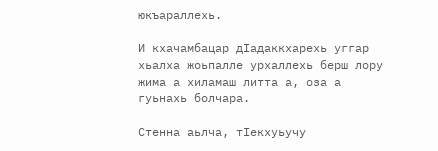юкъараллехь.

И кхачамбацар дIадаккхарехь уггар хьалха жоьпалле урхаллехь берш лору жима а хиламаш литта а, оза а гуьнахь болчара.

Стенна аьлча, тIекхуьучу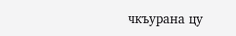чкъурана цу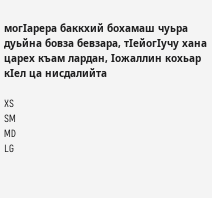могIарера баккхий бохамаш чуьра дуьйна бовза бевзара, тIейогIучу хана царех къам лардан, Iожаллин кохьар кIел ца нисдалийта

XS
SM
MD
LG